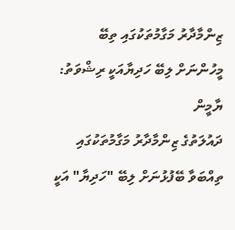ޒިންމާދާރު މަގާމުތަކުގައި ތިބޭ މީހުންނަށް ލިބޭ ހަދިޔާއަކީ ރިޝްވަތު: ޔާމީން
ދައުލަތުގެ ޒިންމާދާރު މަގާމުތަކުގައި ތިއްބަވާ ބޭފުޅުނަށް ލިބޭ "ހަދިޔާ" އަކީ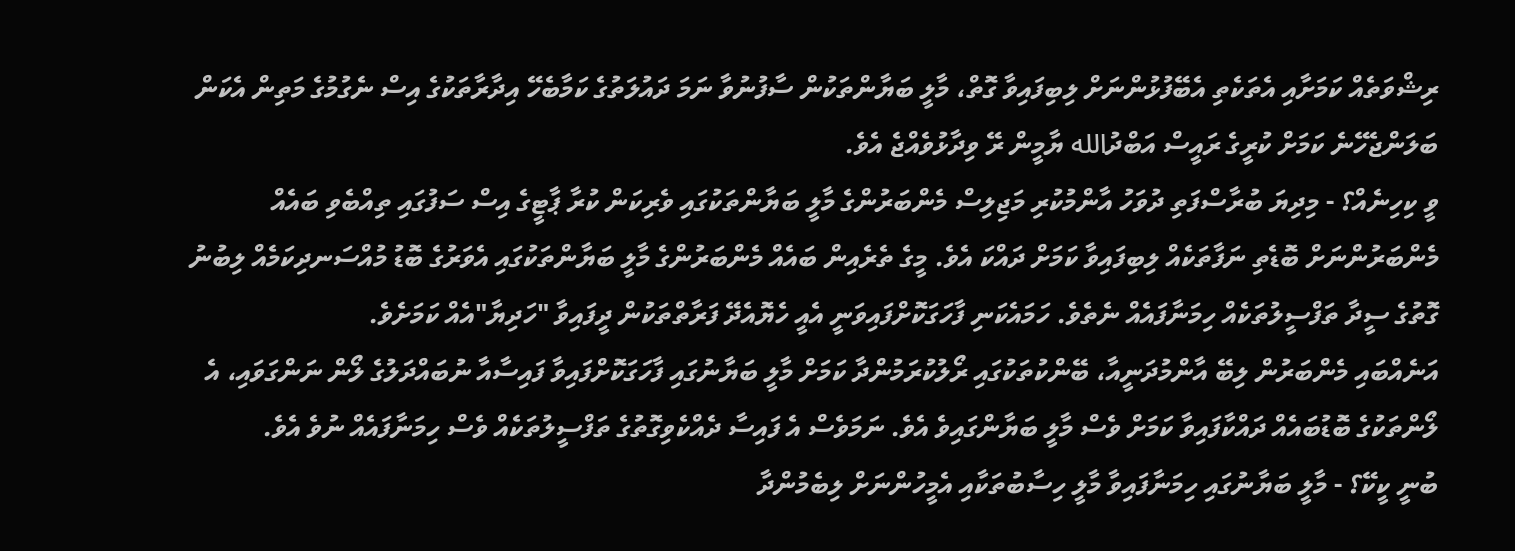ރިޝްވަތެއް ކަމަށާއި އެތަކެތި އެބޭފުޅުންނަށް ލިބިފައިވާ ގޮތް، މާލީ ބަޔާންތަކުން ސާފުނުވާ ނަމަ ދައުލަތުގެ ކަމާބެހޭ އިދާރާތަކުގެ އިސް ނެގުމުގެ މަތިން އެކަން ބަލަންޖެހޭނެ ކަމަށް ކުރީގެ ރައީސް އަބްދުالله ޔާމީން ރޭ ވިދާޅުވެއްޖެ އެވެ.
ވީ ކިހިނެއް؟ - މިދިޔަ ބުރާސްފަތި ދުވަހު އާންމުކުރި މަޖިލިސް މެންބަރުންގެ މާލީ ބަޔާންތަކުގައި ވެރިކަން ކުރާ ޕާޓީގެ އިސް ސަފުގައި ތިއްބެވި ބައެއް މެންބަރުންނަށް ބޮޑެތި ނަފާތަކެއް ލިބިފައިވާ ކަމަށް ދައްކަ އެވެ. މީގެ ތެރެއިން ބައެއް މެންބަރުންގެ މާލީ ބަޔާންތަކުގައި އެވަރުގެ ބޮޑު މުއްސަނދިކަމެއް ލިބުނު ގޮތުގެ ސީދާ ތަފްސީލުތަކެއް ހިމަނާފައެއް ނެތެވެ. ހަމައެކަނި ފާހަގަކޮށްފައިވަނީ އެއީ ހެޔޮއެދޭ ފަރާތްތަކުން ދީފައިވާ "ހަދިޔާ"އެއް ކަމަށެވެ.
އަނެއްބައި މެންބަރުން ލިބޭ އާންމުދަނީއާ، ބޭންކުތަކުގައި ރޯލުކުރަމުންދާ ކަމަށް މާލީ ބަޔާނުގައި ފާހަގަކޮށްފައިވާ ފައިސާއާ ނުބައްދަލުގެ ލޯން ނަންގަވައި، އެ ލޯންތަކުގެ ބޮޑުބައެއް ދައްކާފައިވާ ކަމަށް ވެސް މާލީ ބަޔާންގައިވެ އެވެ. ނަމަވެސް އެ ފައިސާ ދެއްކެވިގޮތުގެ ތަފްސީލުތަކެއް ވެސް ހިމަނާފައެއް ނުވެ އެވެ.
ބުނީ ކީކޭ؟ - މާލީ ބަޔާނުގައި ހިމަނާފައިވާ މާލީ ހިސާބުތަކާއި އެމީހުންނަށް ލިބެމުންދާ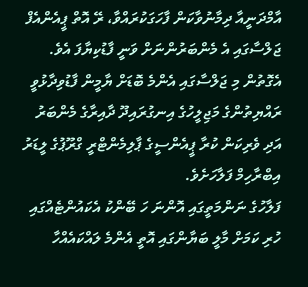އާމްދަނީއާ ދިމާނުވާކަން ފާހަގަކުރައްވާ، ރޭ އޮތް ޕީއެންއެފް ޖަލްސާގައި އެ މެންބަރުންނަށް ވަނީ ފާޑުކިޔާފަ އެވެ.
އެގޮތުން މި ޖަލްސާގައި އެންމެ ބޮޑަށް ޔާމީން ފާޑުވިދާޅުވީ ރައްޔިތުންގެ މަޖިލީހުގެ އިނގުރައިދޫ ދާއިރާގެ މެންބަރު އަދި ވެރިކަން ކުރާ ޕީއެންސީގެ ޕާލިމެންޓްރީ ގްރޫޕުގެ ލީޑަރު އިބްރާހިމް ފަލާހަށެވެ.
ފަލާހުގެ ނަންމަތީގައި އޮންނަ ހަ ބޭންކު އެކައުންޓެއްގައި ހުރި ކަމަށް މާލީ ބަޔާންގައި އޮތީ އެންމެ ލައްކައެއްހާ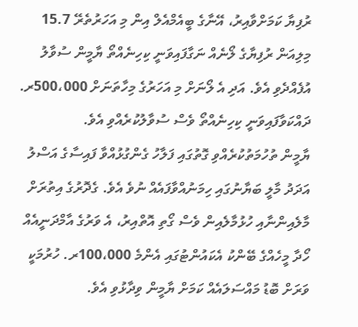ރުފިޔާ ކަމަށްވާއިރު، އޭނާގެ ބީއެމްއެލް އިން މި އަހަރުތެރޭ 15.7 މިލިއަން ރުފިޔާގެ ލޯނެއް ނަގާފައިވަނީ ކިހިނެއްތޯ ޔާމީން ސުވާލު އުފެއްދެވި އެވެ. އަދި އެ ލޯނަށް މި އަހަރުގެ މިހާތަނަށް 500،000ރ. ދައްކަވާފައިވަނީ ކިހިނެއްތޯ ވެސް ސުވާލުކުރެއްވި އެވެ.
ޔާމީން ތުހުމަތުކުރެއްވި ގޮތުގައި ފަލާހު ގެންގުޅުއްވާ ފައިސާގެ އަސްލު އަދަދު މާލީ ބަޔާނުގައި ހިމަނުއްވާފައެއް ނުވެ އެވެ. ގެދޮރުގެ އިތުރަށް މާލެއިންނާއި ހުޅުމާލެއިން ވެސް ގޯތި އޮތްއިރު، އެ ވަރުގެ އާމްދަނީއެއް ހޯދާ މީހެއްގެ ބޭންކު އެކައުންޓުގައި އެންމެ 100،000ރ. ހުރުމަކީ ވަރަށް ބޮޑު މައްސަލައެއް ކަމަށް ޔާމީން ވިދާޅުވި އެވެ.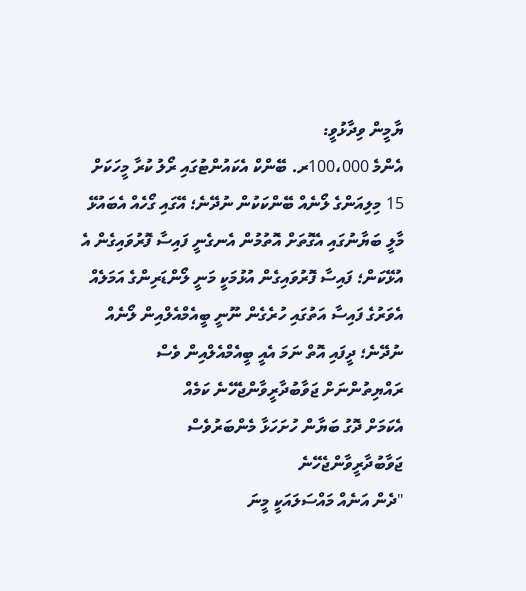ޔާމީން ވިދާޅުވީ:
އެންމެ 100،000ރ. ބޭންކް އެކައުންޓުގައި ރޯލު ކުރާ މީހަކަށް 15 މިލިއަންގެ ލޯނެއް ބޭންކަކުން ނުދޭނެ؛ އޭގައި ގޯހެއް އެބައުޅޭ
މާލީ ބަޔާނުގައި އެގޮތަށް އޮތުމުން އެނގެނީ ފައިސާ ފޮރުވައިގެން އެ އުޅޭކަން؛ ފައިސާ ފޮރުވައިގެން އުޅުމަކީ މަނީ ލޯންޑަރިންގެ އަމަލެއް
އެވަރުގެ ފައިސާ އަތުގައި ހުރެގެން ނޫނީ ބީއެމްއެލްއިން ލޯނެއް ނުދޭނެ؛ ދީފައި އޮތް ނަމަ އެއީ ބީއެމްއެލްއިން ވެސް ރައްޔިތުންނަށް ޖަވާބުދާރީވާންޖެހޭނެ ކަމެއް
އެކަމަށް ދޮގު ބަޔާން ހުށަހަޅާ މެންބަރުވެސް ޖަވާބުދާރީވާންޖެހޭނެ
"ދެން އަނެއް މައްސަލައަކީ މީނަ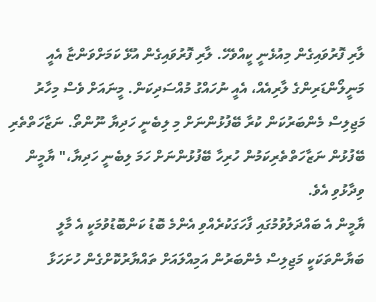ލާރި ފޮރުވައިގެން މިއުޅެނީ ކީއްވެހޭ. ލާރި ފޮރުވައިގެން އުޅޭ ކަމަށްވަންޏާ އެއީ މަނީލޯންޑަރިންގެ ލާރިއެއް، އެއީ ނުހައްގު މުއްސަދިކަން. މީނައަށް ވެސް މިހާރު މަޖިލިސް މެންބަރުކަން ކުރާ ބޭފުޅުންނަށް މި ލިބެނީ ހަދިޔާ ނޫންތޯ. ނަޒާހަތްތެރި ބޭފުޅުން ނަޒާހަތްތެރިކަމުން ހުރިހާ ބޭފުޅުންނަށް ހަމަ ލިބެނީ ހަދިޔާ،" ޔާމީން ވިދާޅުވި އެވެ.
ޔާމީން އެ ބައްދަލުވުމުގައި ފާހަގަކުރެއްވި އެންމެ ބޮޑު ކަންބޮޑުވުމަކީ އެ މާލީ ބަޔާންތަކަކީ މަޖިލިސް މެންބަރުން އަމިއްލައަށް ތައްޔާރުކޮށްގެން ހުށަހަޅާ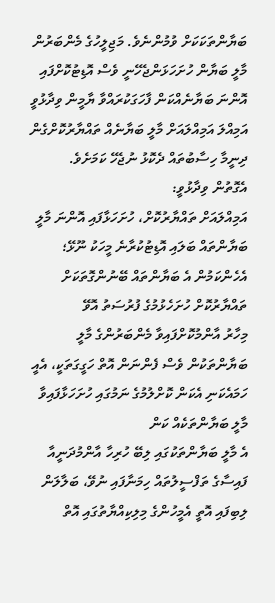ބަޔާންތަކަކަށް ވުމުންނެވެ. މަޖިލީހުގެ މެންބަރުން މާލީ ބަޔާން ހުށަހަޅަންޖެހޭނީ ވެސް އޮޑިޓުކޮށްފައި އޮންނަ ބަޔާނެއްކަން ފާހަގަކުރައްވާ ޔާމީން ވިދާޅުވީ އަމިއްލަ އަމިއްލައަށް މާލީ ބަޔާނެއް ތައްޔާރުކޮށްގެން ދިނީމާ ހިސާބުތައް ދެކޮޅު ނުޖެހޭ ކަމަށެވެ.
އެގޮތުން ވިދާޅުވީ:
އަމިއްލައަށް ތައްޔާރުކޮށް، ހުށަހަޅާފައި އޮންނަ މާލީ ބަޔާންތައް ބަލައި އޮޑިޓުކުރާނެ މީހަކު ނޫޅޭ؛ އެހެންކަމުން އެ ބަޔާންތައް ބޭނުންގޮތަކަށް ތައްޔާރުކޮށް ހުށަހެޅުމުގެ ފުރުސަތު އޮވޭ
މިހާރު އާންމުކޮށްފައިވާ މެންބަރުންގެ މާލީ ބަޔާންތަކުން ވެސް ފެންނަން އޮތް ހަގީގަތަކީ، އެއީ ހަމައެކަނި އެކަން ކޮށްލުމުގެ ނަމުގައި ހުށަހަޅާފައިވާ މާލީ ބަޔާންތަކެއް ކަން
އެ މާލީ ބަޔާންތަކުގައި ލިބޭ ހުރިހާ އާންމުދަނީއާ ފައިސާގެ ތަފްސީލުތައް ހިމަނާފައި ނުވޭ، ބަލާލަން ލިބިފައި އޮތީ އެމީހުންގެ މިލިކިއްޔާތުގައި އޮތް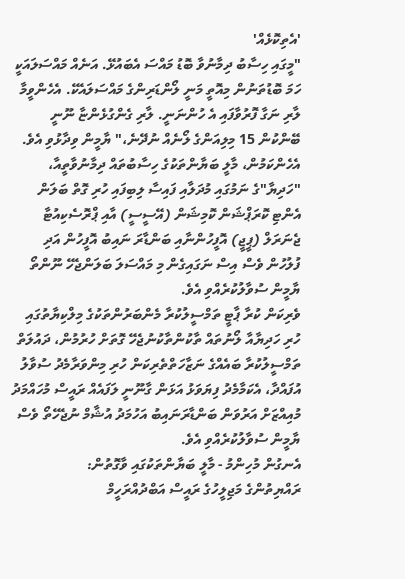'އެތިކޮޅެއް'
"މީގައި ހިސާބު ދިމާނުވާ ބޮޑު މައްސަ އެބައުޅޭ. އަނެއް މައްސަލައަކީ ހަމަ ބޮޑުތަނުން މިއޮތީ މަނީ ލޯންޑަރިންގެ މައްސަލައެކޭ. އެހެންވީމާ ލާރި ނަގާ ފޮރުވާފައި އެ ހުންނަނީ. ލާރި ގެންގުޅެންޏާ ނޫނީ ބޭންކުން 15 މިލިއަންގެ ލޯނެއް ނުދޭނެ،" ޔާމީން ވިދާޅުވި އެވެ.
އެހެންކަމުން، މާލީ ބަޔާންތަކުގެ ހިސާބުތައް ދިމާނުވާތީއާ، "ހަދިޔާ"ގެ ނަމުގައި މުދަލާއި ފައިސާ ލިބިފައި ހުރި ގޮތް ބަލަން އެންޓި ކޮރަޕްޝަން ކޮމިޝަން (އޭސީސީ) އާއި ޕްރޮސެކިއުޓާ ޖެނަރަލް (ޕީޖީ) އޮފީހުންނާއި ބަންޑާރަ ނައިބު އޮފީހުން އަދި ފުލުހުން ވެސް އިސް ނަގައިގެން މި މައްސަލަ ބަލަންޖެހޭ ނޫންތޯ ޔާމީން ސުވާލުކުރެއްވި އެވެ.
ވެރިކަން ކުރާ ޕާޓީ ތަމްސީލުކުރާ މެންބަރުންތަކުގެ މިލްކިޔާތުގައި ހުރި ހަދިޔާއާ ލޯނުތައް ތާކުންތާކުނުޖެހޭ ގޮތަށް ހުރުމުން، ދައުލަތް ތަމްސީލުކުރާ ބައެއްގެ ނަޒާހަތްތެރިކަން ހުރި މިންވަރާމެދު ސުވާލު އުފައްދާ، އެކަމާމެދު ފިޔަވަޅު އަޅަން ގާނޫނީ ލަފައެއް ރައީސް މުހައްމަދު މުއިއްޒަށް އަރުވަން ބަންޑާރަނައިބު އަހުމަދު އުޝާމް ނުޖެހޭތޯ ވެސް ޔާމީން ސުވާލުކުރެއްވި އެވެ.
އެނގުން މުހިންމު - މާލީ ބަޔާންތަކުގައި ވާގޮތުން:
ރައްޔިތުންގެ މަޖިލީހުގެ ރައީސް އަބްދުއްރަހީމް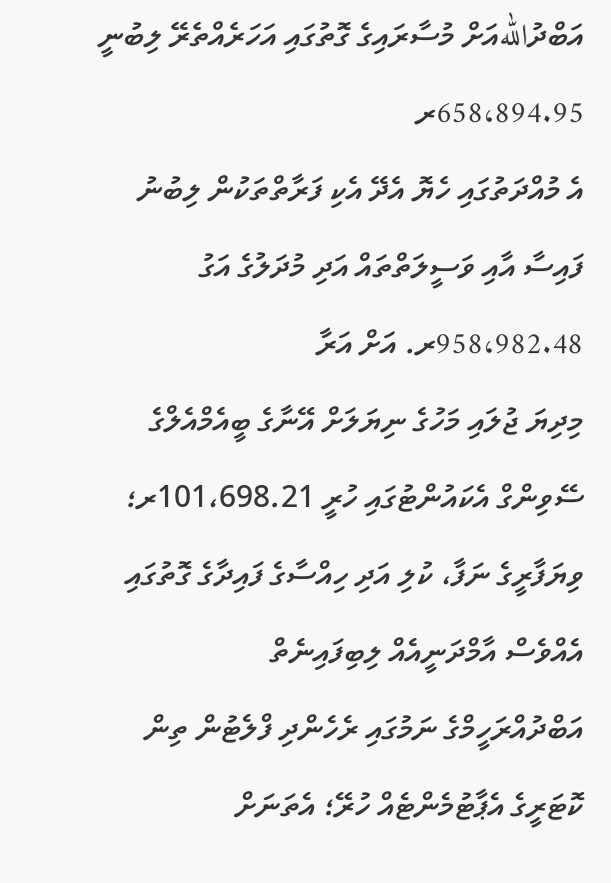އަބްދުاللهއަށް މުސާރައިގެ ގޮތުގައި އަހަރެއްތެރޭ ލިބުނީ 658،894.95ރ
އެ މުއްދަތުގައި ހެޔޮ އެދޭ އެކި ފަރާތްތަކުން ލިބުނު ފައިސާ އާއި ވަސީލަތްތައް އަދި މުދަލުގެ އަގު 958،982.48ރ. އަށް އަރާ
މިދިޔަ ޖުލައި މަހުގެ ނިޔަލަށް އޭނާގެ ބީއެމްއެލްގެ ސޭވިންގް އެކައުންޓުގައި ހުރީ 101،698.21ރ؛ ވިޔަފާރީގެ ނަފާ، ކުލި އަދި ހިއްސާގެ ފައިދާގެ ގޮތުގައި އެއްވެސް އާމްދަނީއެއް ލިބިފައިނެތް
އަބްދުއްރަހީމްގެ ނަމުގައި ރެހެންދި ފްލެޓުން ތިން ކޮޓަރީގެ އެޕާޓުމެންޓެއް ހުރޭ؛ އެތަނަށް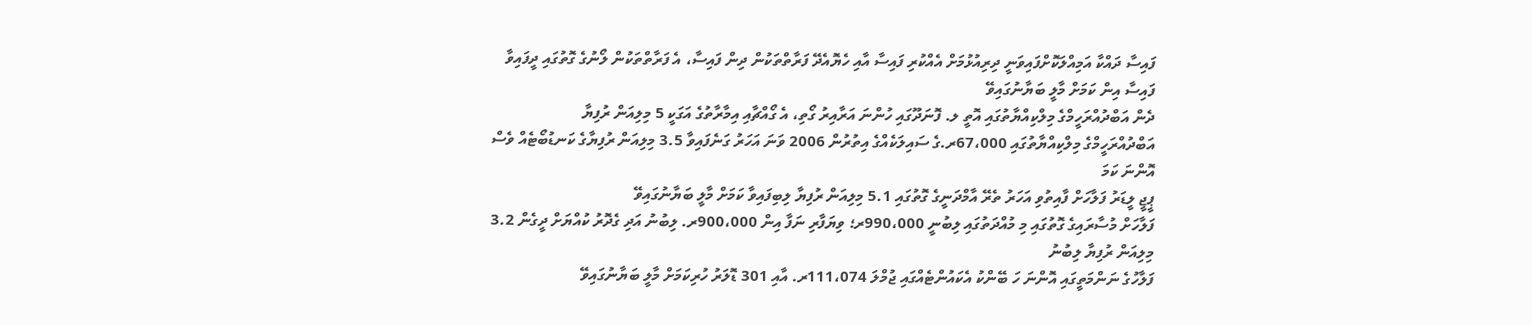ފައިސާ ދައްކާ އަމިއްލަކޮށްފައިވަނީ ދިރިއުޅުމަށް އެއްކުރި ފައިސާ އާއި ހެޔޮއެދޭ ފަރާތްތަކުން ދިން ފައިސާ، އެ ފަރާތްތަކުން ލޯނުގެ ގޮތުގައި ދީފައިވާ ފައިސާ އިން ކަމަށް މާލީ ބަޔާނުގައިވޭ
ދެން އަބްދުއްރަހީމްގެ މިލްކިއްޔާތުގައި އޮތީ ލ. ފޮނަދޫގައި ހުންނަ އަރާއިރު ގޯތި، އެ ގޯއްޗާއި އިމާރާތުގެ އަގަކީ 5 މިލިއަން ރުފިޔާ
އަބްދުއްރަހީމްގެ މިލްކިއްޔާތުގައި 67،000ރ.ގެ ސައިލަކެއްގެ އިތުރުން 2006 ވަނަ އަހަރު ގަނެފައިވާ 3.5 މިލިއަން ރުފިޔާގެ ކަނޑުބޯޓެއް ވެސް އޮންނަ ކަމަ
ޕީޖީ ލީޑަރު ފަލާހަށް ފާއިތުވި އަހަރު ތެރޭ އާމްދަނީގެ ގޮތުގައި 5.1 މިލިއަން ރުފިޔާ ލިބިފައިވާ ކަމަށް މާލީ ބަޔާނުގައިވޭ
ފަލާހަށް މުސާރައިގެ ގޮތުގައި މި މުއްދަތުގައި ލިބުނީ 990،000ރ؛ ވިޔަފާރި ނަފާ އިން 900،000ރ. ލިބުނު އަދި ގެދޮރު ކުއްޔަށް ދީގެން 3.2 މިލިއަން ރުފިޔާ ލިބުނު
ފަލާހުގެ ނަންމަތީގައި އޮންނަ ހަ ބޭންކު އެކައުންޓެއްގައި ޖުމްލަ 111،074ރ. އާއި 301 ޑޮލަރު ހުރިކަމަށް މާލީ ބަޔާނުގައިވޭ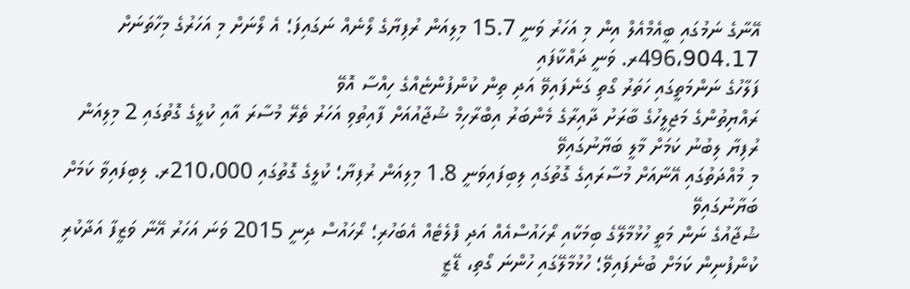އޭނާގެ ނަމުގައި ބީއެމްއެލް އިން މި އަހަރު ވަނީ 15.7 މިލިއަން ރުފިޔާގެ ލޯނެއް ނަގައިފަ؛ އެ ލޯނަށް މި އަހަރުގެ މިހާތަނަށް 496،904.17ރ. ވަނީ ދައްކާފައި
ފަލާހުގެ ނަންމަތީގައި ހަތަރު ގޯތި ގަނެފައިވޭ އަދި ތިން ކުންފުންޏެއްގެ ހިއްސާ އޮވޭ
ރައްޔިތުންގެ މަޖިލީހުގެ ބާރަށު ދާއިރާގެ މެންބަރު އިބްރާހިމް ޝުޖާއުއަށް ފާއިތުވި އަހަރު ތެރޭ މުސާރަ އާއި ކުލީގެ ގޮތުގައި 2 މިލިއަން ރުފިޔާ ލިބުނު ކަމަށް މާލީ ބަޔާނުގައިވޭ
މި މުއްދަތުގައި އޭނާއަށް މުސާރައިގެ ގޮތުގައި ލިބިފައިވަނީ 1.8 މިލިއަން ރުފިޔާ؛ ކުލީގެ ގޮތުގައި 210،000ރ. ލިބިފައިވާ ކަމަށް ބަޔާނުގައިވޭ
ޝުޖާއުގެ ނަން މަތީ ހުޅުމާލޭގެ ބިމަކާއި ރޯހައުސްއެއް އަދި ފްލެޓެއް އެބަހުރި؛ ރޯހައުސް ދިނީ 2015 ވަނަ އަހަރު އޭނާ ވަޒީފާ އަދާކުރި ކުންފުނިން ކަމަށް ބުނެފައިވޭ؛ ހުޅުމާލޭގައި ހުންނަ ގޯތި، ޑޭޒީ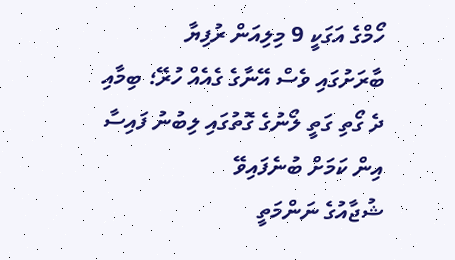ހޯމްގެ އަގަކީ 9 މިލިއަން ރުފިޔާ
ބާރަށުގައި ވެސް އޭނާގެ ގެއެއް ހުރޭ؛ ބިމާއި ދެ ގޯތި ގަތީ ލޯނުގެ ގޮތުގައި ލިބުނު ފައިސާ އިން ކަމަށް ބުނެފައިވޭ
ޝުޖާއުގެ ނަންމަތީ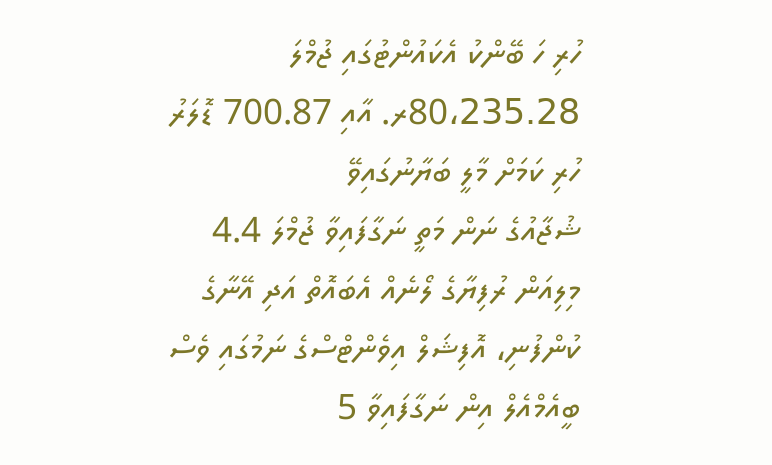ހުރި ހަ ބޭންކު އެކައުންޓުގައި ޖުމްލަ 80،235.28ރ. އާއި 700.87 ޑޮލަރު ހުރި ކަމަށް މާލީ ބަޔާނުގައިވޭ
ޝުޖާއުގެ ނަން މަތީ ނަގާފައިވާ ޖުމްލަ 4.4 މިލިއަން ރުފިޔާގެ ލޯނެއް އެބައޮތް އަދި އޭނާގެ ކުންފުނި، އޮފިޝަލް އިވެންޓްސްގެ ނަމުގައި ވެސް ބީއެމްއެލް އިން ނަގާފައިވާ 5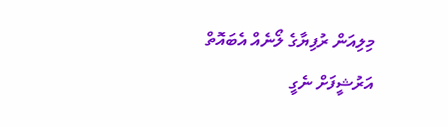މިލިއަން ރުފިޔާގެ ލޯނެއް އެބައޮތް
އަރުޝީފަށް ނެގީ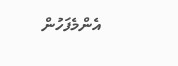އެންމެފަހުން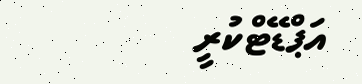އަޕްޑޭޓްކުރީ